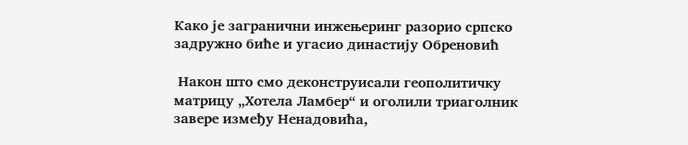Како је загранични инжењеринг разорио српско задружно биће и угасио династију Обреновић

 Након што смо деконструисали геополитичку матрицу „Хотела Ламбер“ и оголили триаголник завере између Ненадовића,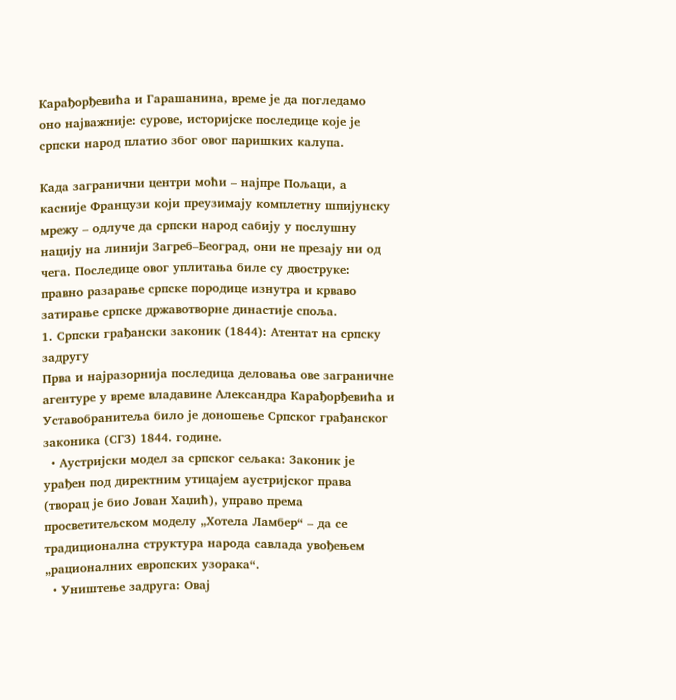Карађорђевића и Гарашанина, време је да погледамо оно најважније: сурове, историјске последице које је српски народ платио због овог паришких калупа.

Када загранични центри моћи – најпре Пољаци, а касније Французи који преузимају комплетну шпијунску мрежу – одлуче да српски народ сабију у послушну нацију на линији Загреб–Београд, они не презају ни од чега. Последице овог уплитања биле су двоструке: правно разарање српске породице изнутра и крваво затирање српске државотворне династије споља.
1. Српски грађански законик (1844): Атентат на српску задругу
Прва и најразорнија последица деловања ове заграничне агентуре у време владавине Александра Карађорђевића и Уставобранитеља било је доношење Српског грађанског законика (СГЗ) 1844. године.
  • Аустријски модел за српског сељака: Законик је урађен под директним утицајем аустријског права (творац је био Јован Хаџић), управо према просветитељском моделу „Хотела Ламбер“ – да се традиционална структура народа савлада увођењем „рационалних европских узорака“.
  • Уништење задруга: Овај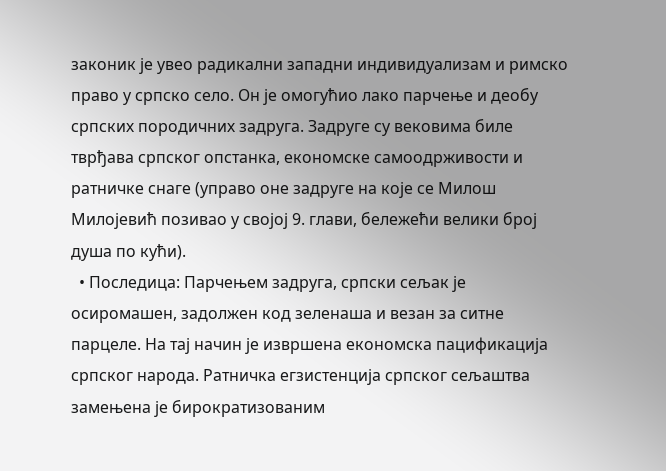законик је увео радикални западни индивидуализам и римско право у српско село. Он је омогућио лако парчење и деобу српских породичних задруга. Задруге су вековима биле тврђава српског опстанка, економске самоодрживости и ратничке снаге (управо оне задруге на које се Милош Милојевић позивао у својој 9. глави, бележећи велики број душа по кући).
  • Последица: Парчењем задруга, српски сељак је осиромашен, задолжен код зеленаша и везан за ситне парцеле. На тај начин је извршена економска пацификација српског народа. Ратничка егзистенција српског сељаштва замењена је бирократизованим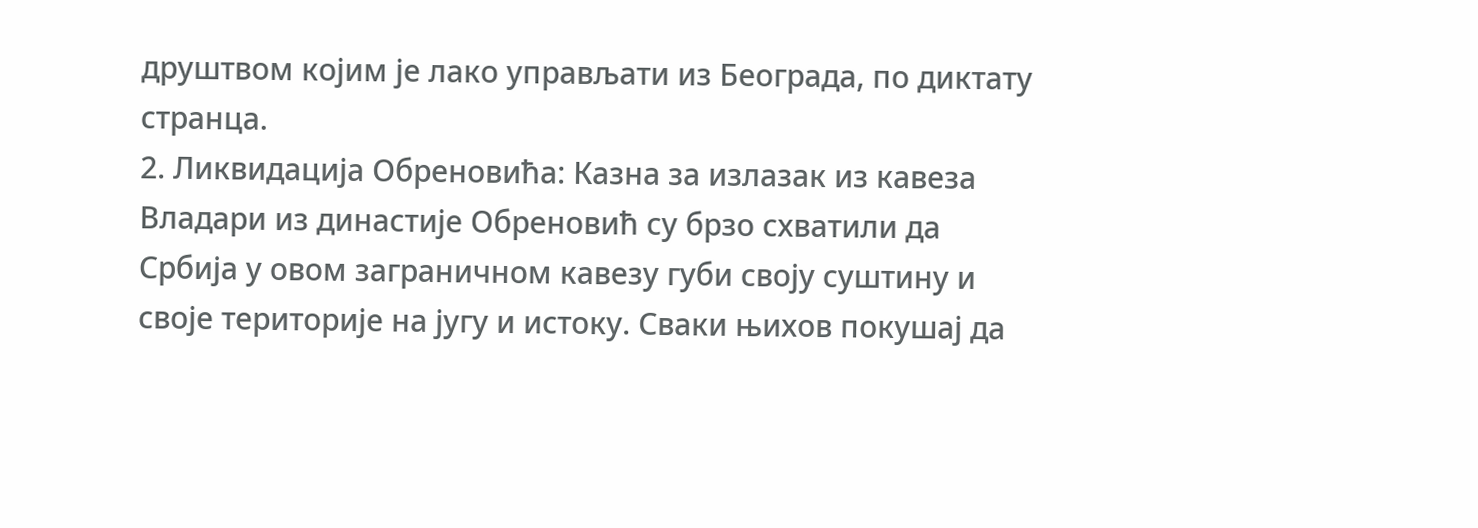друштвом којим је лако управљати из Београда, по диктату странца.
2. Ликвидација Обреновића: Казна за излазак из кавеза
Владари из династије Обреновић су брзо схватили да Србија у овом заграничном кавезу губи своју суштину и своје територије на југу и истоку. Сваки њихов покушај да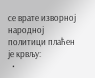се врате изворној народној политици плаћен је крвљу:
  •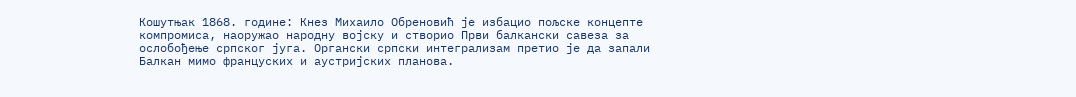Кошутњак 1868. године: Кнез Михаило Обреновић је избацио пољске концепте компромиса, наоружао народну војску и створио Први балкански савеза за ослобођење српског југа. Органски српски интегрализам претио је да запали Балкан мимо француских и аустријских планова.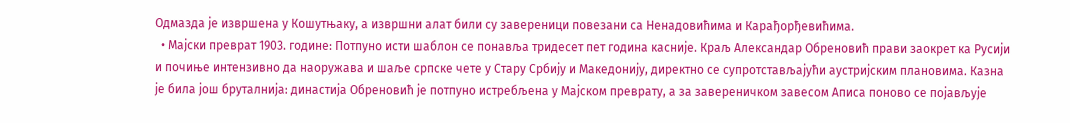Одмазда је извршена у Кошутњаку, а извршни алат били су завереници повезани са Ненадовићима и Карађорђевићима.
  • Мајски преврат 1903. године: Потпуно исти шаблон се понавља тридесет пет година касније. Краљ Александар Обреновић прави заокрет ка Русији и почиње интензивно да наоружава и шаље српске чете у Стару Србију и Македонију, директно се супротстављајући аустријским плановима. Казна је била још бруталнија: династија Обреновић је потпуно истребљена у Мајском преврату, а за завереничком завесом Аписа поново се појављује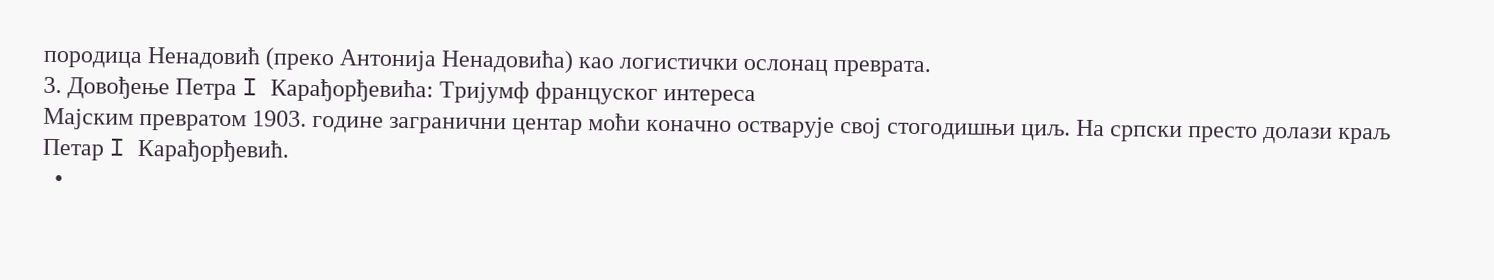породица Ненадовић (преко Антонија Ненадовића) као логистички ослонац преврата.
3. Довођење Петра I Карађорђевића: Тријумф француског интереса
Мајским превратом 1903. године загранични центар моћи коначно остварује свој стогодишњи циљ. На српски престо долази краљ Петар I Карађорђевић.
  •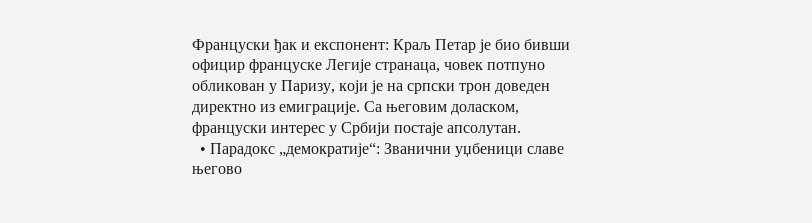Француски ђак и експонент: Краљ Петар је био бивши официр француске Легије странаца, човек потпуно обликован у Паризу, који је на српски трон доведен директно из емиграције. Са његовим доласком, француски интерес у Србији постаје апсолутан.
  • Парадокс „демократије“: Званични уџбеници славе његово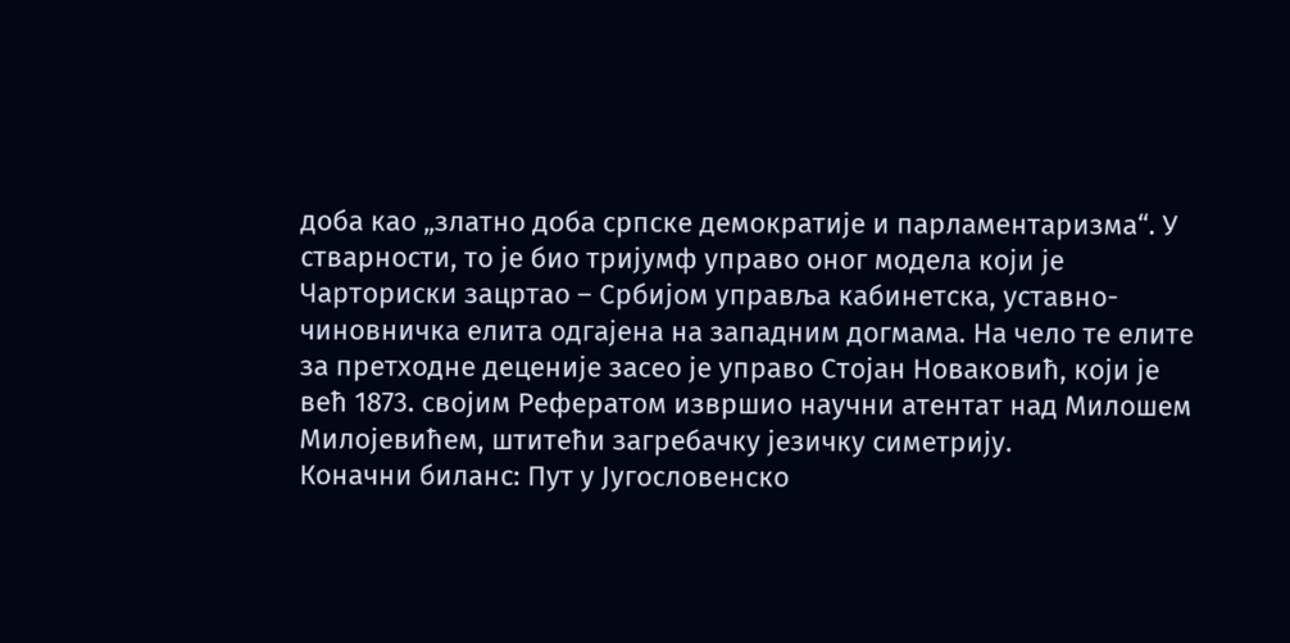доба као „златно доба српске демократије и парламентаризма“. У стварности, то је био тријумф управо оног модела који је Чарториски зацртао – Србијом управља кабинетска, уставно-чиновничка елита одгајена на западним догмама. На чело те елите за претходне деценије засео је управо Стојан Новаковић, који је већ 1873. својим Рефератом извршио научни атентат над Милошем Милојевићем, штитећи загребачку језичку симетрију.
Коначни биланс: Пут у Југословенско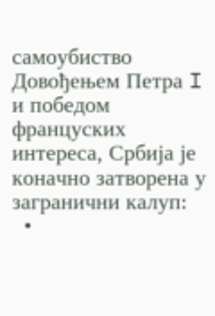самоубиство
Довођењем Петра I и победом француских интереса, Србија је коначно затворена у загранични калуп:
  •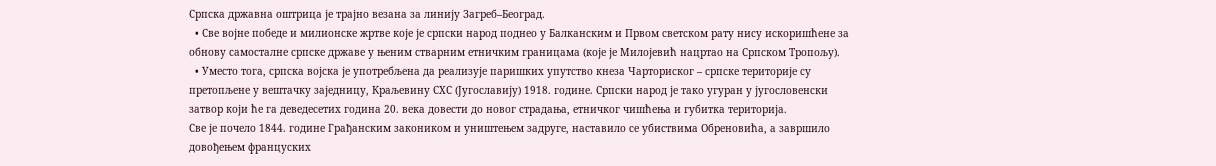Српска државна оштрица је трајно везана за линију Загреб–Београд.
  • Све војне победе и милионске жртве које је српски народ поднео у Балканским и Првом светском рату нису искоришћене за обнову самосталне српске државе у њеним стварним етничким границама (које је Милојевић нацртао на Српском Тропољу).
  • Уместо тога, српска војска је употребљена да реализује паришких упутство кнеза Чарториског – српске територије су претопљене у вештачку заједницу, Краљевину СХС (Југославију) 1918. године. Српски народ је тако угуран у југословенски затвор који ће га деведесетих година 20. века довести до новог страдања, етничког чишћења и губитка територија.
Све је почело 1844. године Грађанским закоником и уништењем задруге, наставило се убиствима Обреновића, а завршило довођењем француских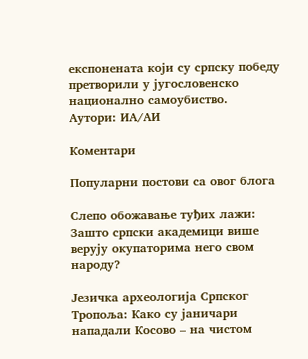експонената који су српску победу претворили у југословенско национално самоубиство.
Аутори: ИА/АИ

Коментари

Популарни постови са овог блога

Слепо обожавање туђих лажи: Зашто српски академици више верују окупаторима него свом народу?

Језичка археологија Српског Тропоља: Како су јаничари нападали Косово – на чистом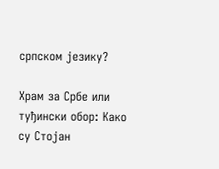српском језику?

Храм за Србе или туђински обор: Како су Стојан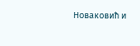Новаковић и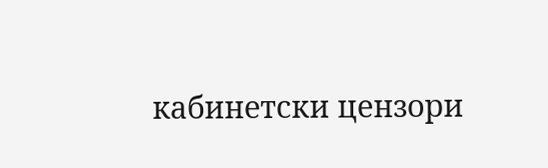кабинетски цензори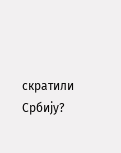скратили Србију?